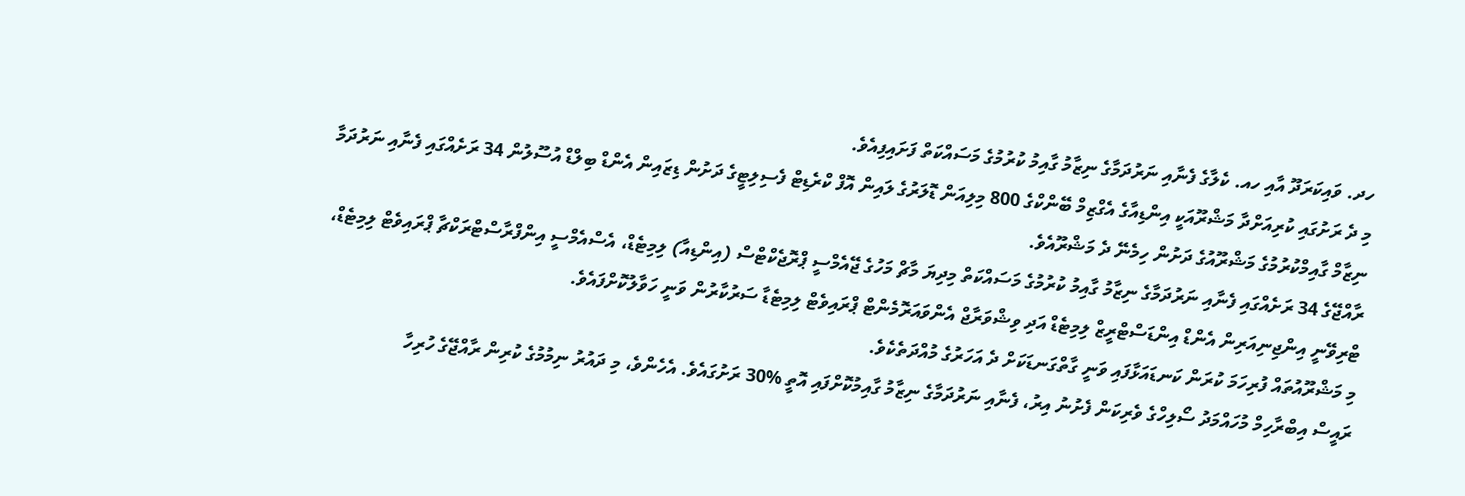ހދ. ވައިކަރަދޫ އާއި ހއ. ކެލާގެ ފެނާއި ނަރުދަމާގެ ނިޒާމު ގާއިމު ކުރުމުގެ މަސައްކަތް ފަށައިފިއެވެ.
މި ދެ ރަށުގައި ކުރިއަށްދާ މަޝްރޫއަކީ އިންޑިއާގެ އެގްޒިމް ބޭންކްގެ 800 މިލިއަން ޑޮލަރުގެ ލައިން އޮފް ކްރެޑިޓް ފެސިލިޓީގެ ދަށުން ޑިޒައިން އެންޑް ބިލްޑް އުސޫލުން 34 ރަށެއްގައި ފެނާއި ނަރުދަމާ ނިޒާމް ގާއިމްކުރުމުގެ މަޝްރޫއުގެ ދަށުން ހިމެނޭ ދެ މަޝްރޫއެވެ.
ރާއްޖޭގެ 34 ރަށެއްގައި ފެނާއި ނަރުދަމާގެ ނިޒާމު ގާއިމު ކުރުމުގެ މަސައްކަތް މިދިޔަ މާޗް މަހުގެ ޖޭއެމްސީ ޕްރޮޖެކްޓްސް (އިންޑިއާ) ލިމިޓެޑް، އެސްއެމްސީ އިންފްރާސްޓްރަކްޗާ ޕްރައިވެޓް ލިމިޓެޑް، ޓްރިވޭނީ އިންޖިނިއަރިން އެންޑް އިންޑަސްޓްރީޒް ލިމިޓެޑް އަދި ވިޝްވަރާޖް އެންވައަރޮމެންޓް ޕްރައިވެޓް ލިމިޓެޑާ ސަރުކާރުން ވަނީ ހަވާލުކޮށްފައެވެ.
މި މަޝްރޫއުތައް ފުރިހަމަ ކުރަން ކަނޑައަޅާފައި ވަނީ ގާތްގަނޑަކަށް ދެ އަހަރުގެ މުއްދަތެކެވެ.
ރައީސް އިބްރާހިމް މުހައްމަދު ސޯލިހްގެ ވެރިކަން ފެށުނު އިރު، ފެނާއި ނަރުދަމާގެ ނިޒާމު ގާއިމުކޮށްފައި އޮތީ %30 ރަށުގައެވެ. އެހެންވެ، މި ދައުރު ނިމުމުގެ ކުރިން ރާއްޖޭގެ ހުރިހާ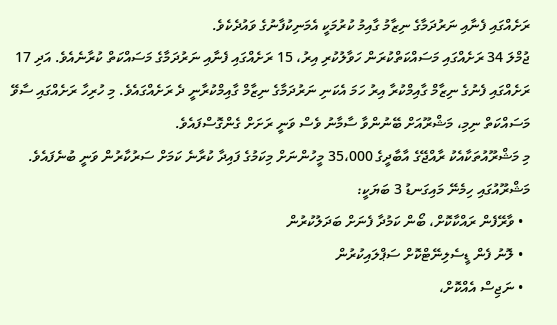ރަށެއްގައި ފެނާއި ނަރުދަމާގެ ނިޒާމު ގާއިމު ކުރުމަކީ އެމަނިކުފާނުގެ ވައުދެކެވެ.
ޖުމްލަ 34 ރަށެއްގައި މަސައްކަތްކުރަން ހަވާލުކުރި އިރު، 15 ރަށެއްގައި ފެނާއި ނަރުދަމާގެ މަސައްކަތް ކުރާނެއެވެ. އަދި 17 ރަށެއްގައި ފެނުގެ ނިޒާމް ގާއިމްކުރާ އިރު ހަމަ އެކަނި ނަރުދަމާގެ ނިޒާމް ގާއިމްކުރާނީ ދެ ރަށެއްގައެވެ. މި ހުރިހާ ރަށެއްގައި ސާވޭ މަސައްކަތް ނިމި، މަޝްރޫއަށް ބޭނުންވާ ސާމާނު ވެސް ވަނީ ރަށަށް ގެންގޮސްފައެވެ.
މި މަޝްރޫއުތަކާއެކު ރާއްޖޭގެ އާބާދީގެ 35،000 މީހުންނަށް މިކަމުގެ ފައިދާ ކުރާނެ ކަމަށް ސަރުކާރުން ވަނީ ބުނެފައެވެ.
މަޝްރޫއުގައި ހިމެނޭ މައިގަނޑު 3 ބަޔަކީ:
  • ވާރޭފެން ރައްކާކޮށް، ބޯން ކަމުދާ ފެނަށް ބަދަލުކުރުން
  • ލޮނު ފެން ޑީސެލިނޭޓްކޮށް ސަޕްލައިކުރުން
  • ނަޖިސް އެއްކޮށް،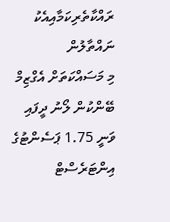ރައްކާތެރިކަމާއިއެކު ނައްތާލުން
މި މަސައްކަތަށް އެގްޒިމް ބޭންކުން ލޯނު ދީފައި ވަނީ 1.75 ޕަސެންޓުގެ އިންޓަރެސްޓް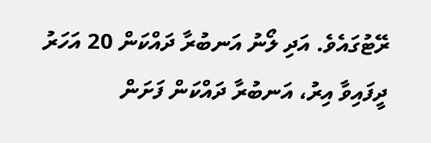ރޭޓުގައެވެ. އަދި ލޯނު އަނބުރާ ދައްކަން 20 އަހަރު ދީފައިވާ އިރު، އަނބުރާ ދައްކަން ފަށަން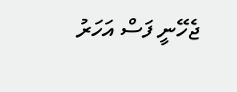ޖެހޭނީ ފަސް އަހަރު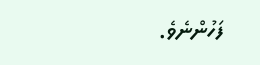ފަހުންނެވެ.